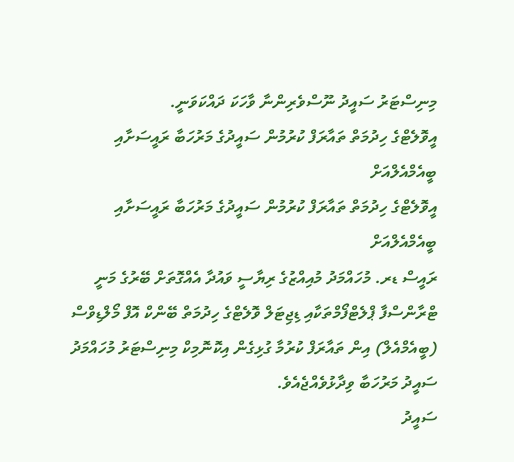މިނިސްޓަރު ސައީދު ނޫސްވެރިންނާ ވާހަކަ ދައްކަވަނީ.
އީވޮލެޓްގެ ހިދުމަތް ތައާރަފް ކުރުމުން ސައީދުގެ މަރުހަބާ ރައީސަށާއި ބީއެމްއެލްއަށް
އީވޮލެޓްގެ ހިދުމަތް ތައާރަފް ކުރުމުން ސައީދުގެ މަރުހަބާ ރައީސަށާއި ބީއެމްއެލްއަށް
ރައީސް ޑރ. މުހައްމަދު މުއިއްޒުގެ ރިޔާސީ ވައުދާ އެއްގޮތަށް ބޭރުގެ މަނީ ޓްރާންސްފާ ޕްލެޓްފޯމްތަކާއި ޑިޖިޓަލް ވޮލެޓްގެ ހިދުމަތް ބޭންކް އޮފް މޯލްޑިވްސް (ބީއެމްއެލް) އިން ތައާރަފް ކުރުމާ ގުޅިގެން އިކޮނޮމިކް މިނިސްޓަރު މުހައްމަދު ސައީދު މަރުހަބާ ވިދާޅުވެއްޖެއެވެ.
ސައީދު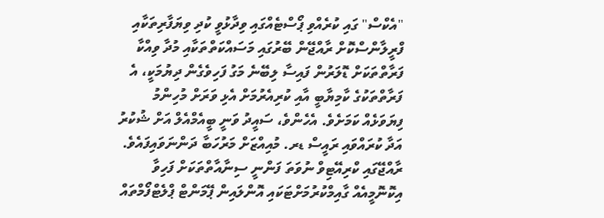"އެކްސް" ގައި ކުރެއްވި ޕޯސްޓެއްގައި ވިދާޅުވީ ކުދި ވިޔަފާރިތަކާއި ފްރީލާންސްކޮށް ރާއްޖޭން ބޭރުގައި މަސައްކަތްތަކާއި މުދާ ވިއްކާ ފަރާތްތަކަށް ޑޮލަރުން ފައިސާ ލިބޭނެ މަގު ފަހިވެގެން ދިޔުމަކީ، އެ ފަރާތްތަކުގެ ކާމިޔާބީ އާއި ކުރިއެރުމަށް އެޅި ވަރަށް މުހިންމު ފިޔަވަޅެއް ކަމަށެވެ. އެހެންވެ، ސައީދު ވަނީ ބީއެމްއެލް އަށް ޝުކުރު އަދާ ކުރައްވައި ރައީސް ޑރ. މުއިއްޒަށް މަރުހަބާ ދަންނަވައިފައެވެ.
ރާއްޖޭގައި ކްރިއޭޓިވް ނުވަތަ ފަންނީ ސިނާއާތްތަކަށް ފަހިވާ އިކޮނޮމީއެއް ގާއިމްކުރުމަށްޓަކައި އޮންލައިން ޕޭމަންޓް ޕްލެޓްފޯމްތައް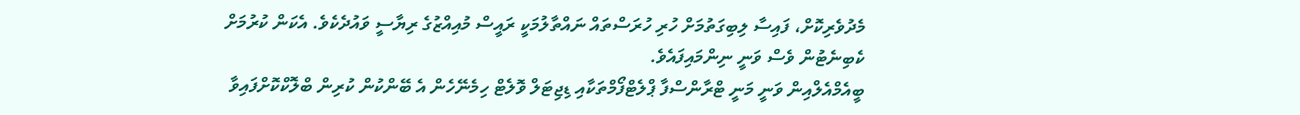މެދުވެރިކޮށް، ފައިސާ ލިބިގަތުމަށް ހުރި ހުރަސްތައް ނައްތާލުމަކީ ރައީސް މުއިއްޒުގެ ރިޔާސީ ވައުދެކެވެ. އެކަން ކުރުމަށް ކެބިނެޓުން ވެސް ވަނީ ނިންމައިފައެވެ.
ބީއެމްއެލްއިން ވަނީ މަނީ ޓްރާންސްފާ ޕްލެޓްފޯމްތަކާއި ޑިޖިޓަލް ވޮލެޓް ހިމެނޭހެން އެ ބޭންކުން ކުރިން ބްލޮކްކޮށްފައިވާ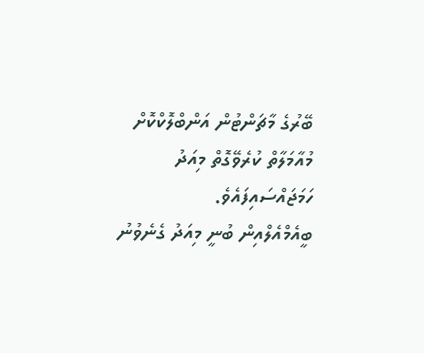ބޭރުގެ މާޗަންޓުން އަންބްލޮކްކޮށް މުއާމަލާތް ކުރެވޭގޮތް މިއަދު ހަމަޖައްސައިފައެވެ.
ބީއެމްއެލްއިން ބުނީ މިއަދު ގެނެވުނު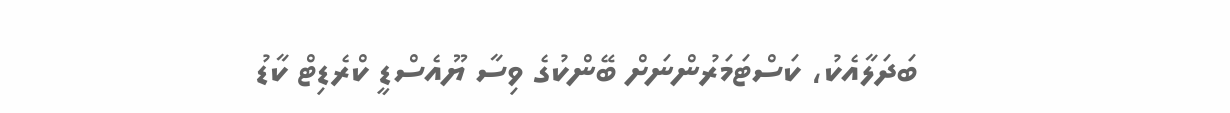ބަދަލާއެކު، ކަސްޓަމަރުންނަށް ބޭންކުގެ ވިސާ ޔޫއެސްޑީ ކްރެޑިޓް ކާޑު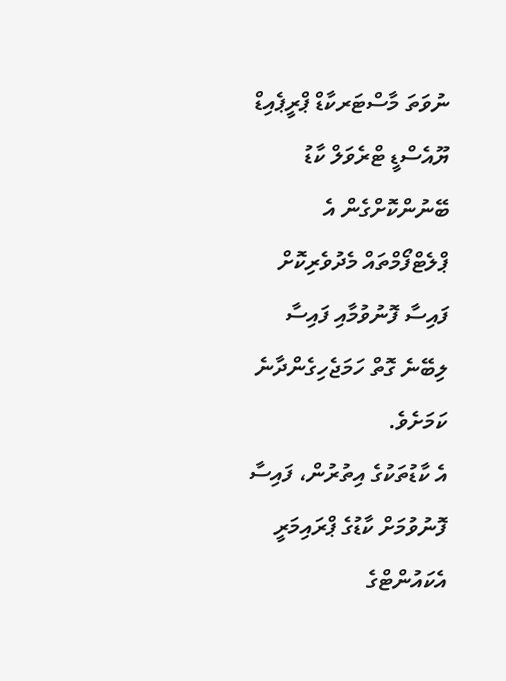ނުވަތަ މާސްޓަރކާޑް ޕްރީޕެއިޑް ޔޫއެސްޑީ ޓްރެވަލް ކާޑު ބޭނުންކޮށްގެން އެ ޕްލެޓްފޯމްތައް މެދުވެރިކޮށް ފައިސާ ފޮނުވުމާއި ފައިސާ ލިބޭނެ ގޮތް ހަމަޖެހިގެންދާނެ ކަމަށެވެ.
އެ ކާޑުތަކުގެ އިތުރުން، ފައިސާ ފޮނުވުމަށް ކާޑުގެ ޕްރައިމަރީ އެކައުންޓްގެ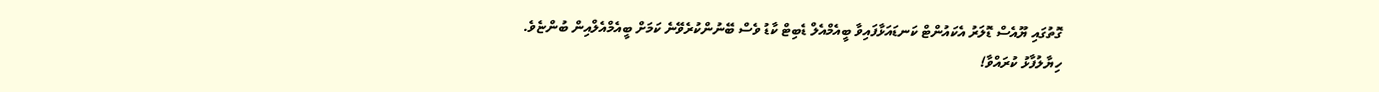ގޮތުގައި ޔޫއެސް ޑޮލަރު އެކައުންޓް ކަނޑައަޅާފައިވާ ބީއެމްއެލް ޑެބިޓް ކާޑު ވެސް ބޭނުންކުރެވޭނެ ކަމަށް ބީއެމްއެލްއިން ބުންޏެވެ.
ހިޔާލުފާޅު ކުރައްވާ!